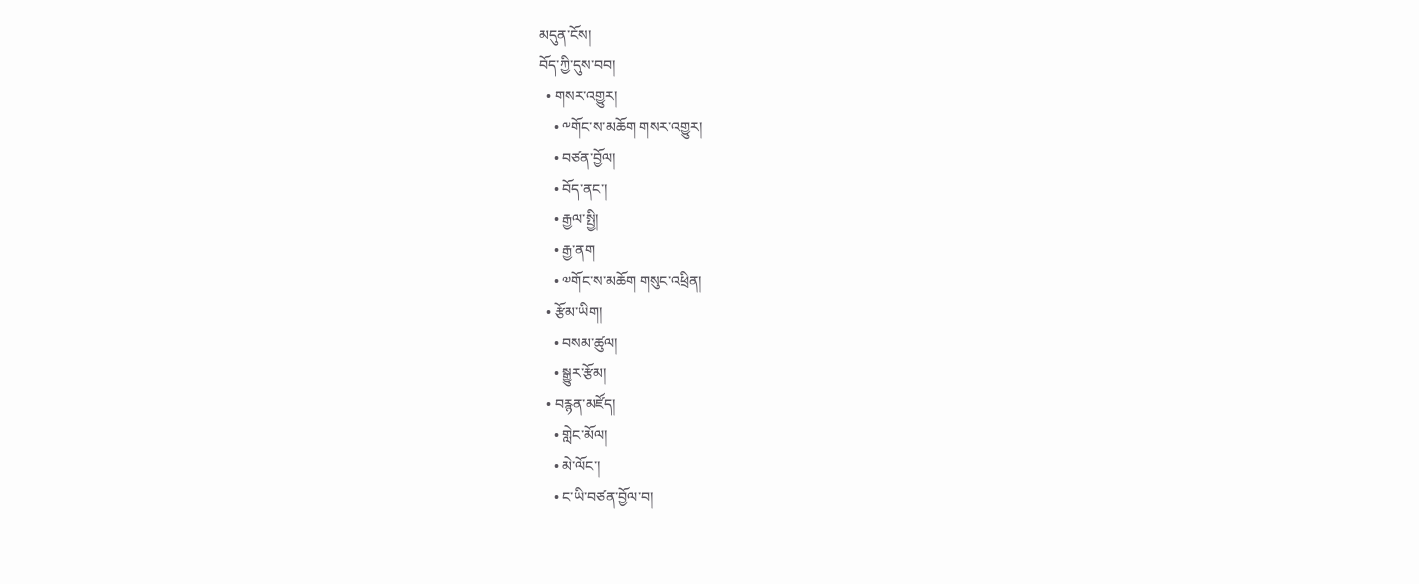མདུན་ངོས།
བོད་ཀྱི་དུས་བབ།
  • གསར་འགྱུར།
    • ༸གོང་ས་མཆོག གསར་འགྱུར།
    • བཙན་བྱོལ།
    • བོད་ནང་།
    • རྒྱལ་སྤྱི།
    • རྒྱ་ནག
    • ༧གོང་ས་མཆོག གསུང་འཕྲིན།
  • རྩོམ་ཡིག།
    • བསམ་ཚུལ།
    • སྒྱུར་རྩོམ།
  • བརྙན་མཛོད།
    • གླེང་མོལ།
    • མེ་ལོང་།
    • ང་ཡི་བཙན་བྱོལ་བ།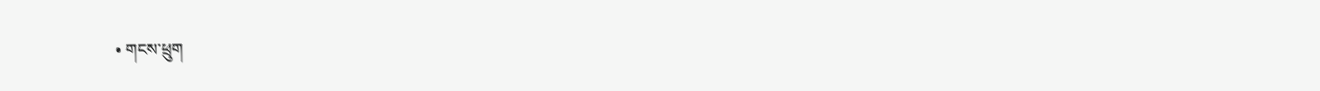• གངས་ཕྲུག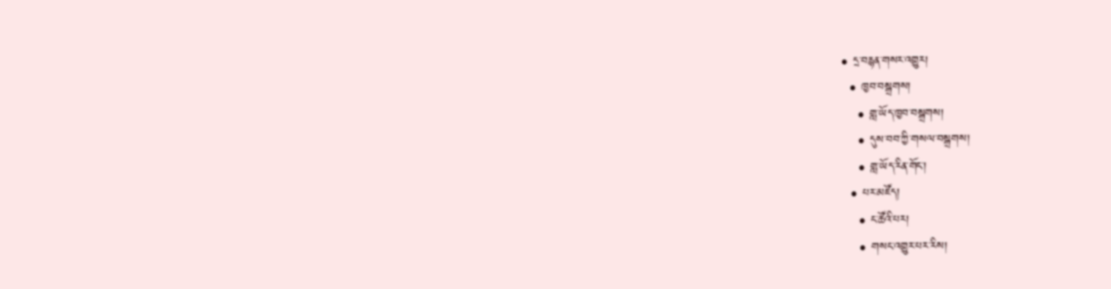• དྲ་བརྙན་གསར་འགྱུར།
  • ཁྱབ་བསྒྲགས།
    • གླ་ཡོད་ཁྱབ་བསྒྲགས།
    • དུས་བབ་ཀྱི་གསལ་བསྒྲགས།
    • གླ་ཡོད་རིན་གོང་།
  • པར་མཛོད།
    • ང་ཚོའི་པར།
    • གསང་འགྱུར་པར་རིས།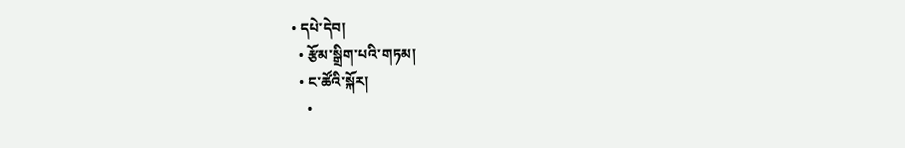• དཔེ་དེབ།
  • རྩོམ་སྒྲིག་པའི་གཏམ།
  • ང་ཚོའི་སྐོར།
    •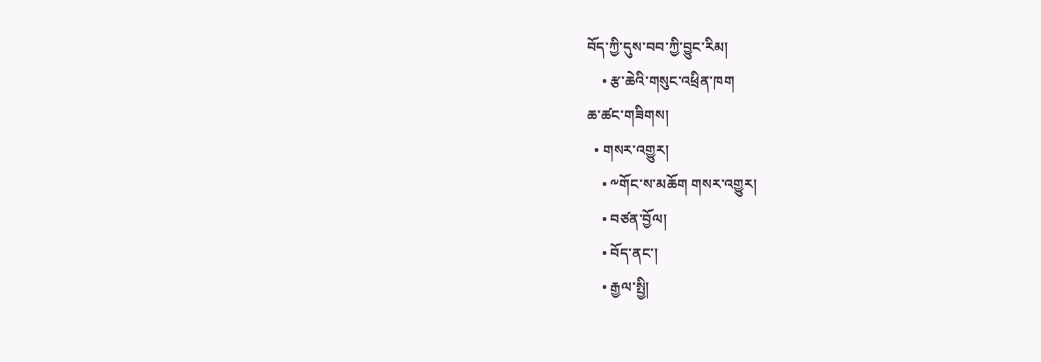བོད་ཀྱི་དུས་བབ་ཀྱི་བྱུང་རིམ།
    • རྩ་ཆེའི་གསུང་འཕྲིན་ཁག
ཆ་ཚང་གཟིགས།
  • གསར་འགྱུར།
    • ༸གོང་ས་མཆོག གསར་འགྱུར།
    • བཙན་བྱོལ།
    • བོད་ནང་།
    • རྒྱལ་སྤྱི།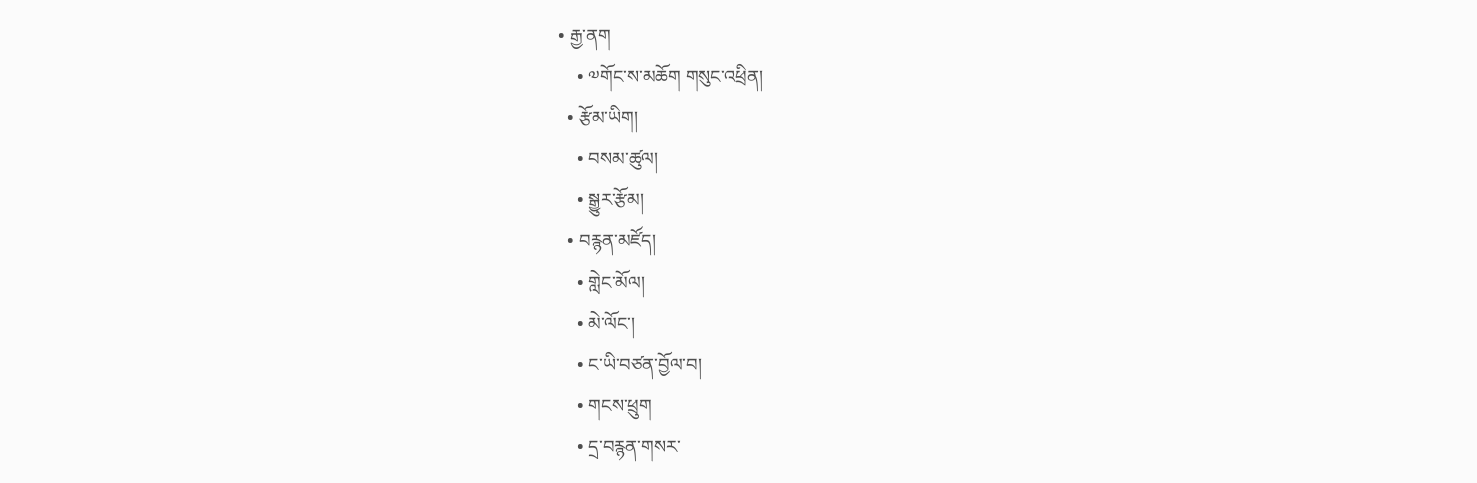• རྒྱ་ནག
    • ༧གོང་ས་མཆོག གསུང་འཕྲིན།
  • རྩོམ་ཡིག།
    • བསམ་ཚུལ།
    • སྒྱུར་རྩོམ།
  • བརྙན་མཛོད།
    • གླེང་མོལ།
    • མེ་ལོང་།
    • ང་ཡི་བཙན་བྱོལ་བ།
    • གངས་ཕྲུག
    • དྲ་བརྙན་གསར་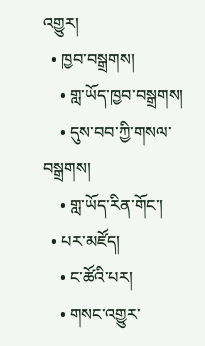འགྱུར།
  • ཁྱབ་བསྒྲགས།
    • གླ་ཡོད་ཁྱབ་བསྒྲགས།
    • དུས་བབ་ཀྱི་གསལ་བསྒྲགས།
    • གླ་ཡོད་རིན་གོང་།
  • པར་མཛོད།
    • ང་ཚོའི་པར།
    • གསང་འགྱུར་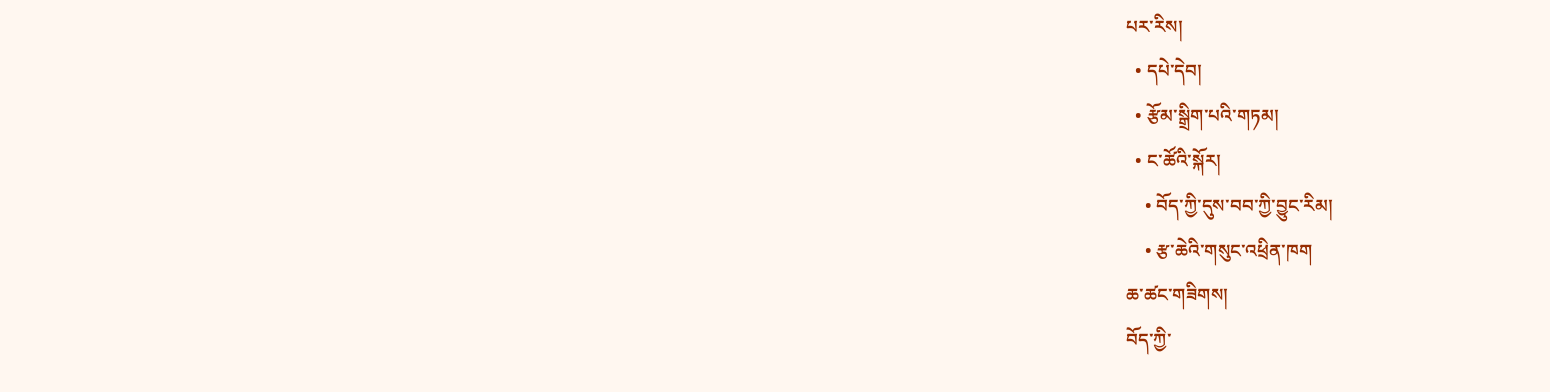པར་རིས།
  • དཔེ་དེབ།
  • རྩོམ་སྒྲིག་པའི་གཏམ།
  • ང་ཚོའི་སྐོར།
    • བོད་ཀྱི་དུས་བབ་ཀྱི་བྱུང་རིམ།
    • རྩ་ཆེའི་གསུང་འཕྲིན་ཁག
ཆ་ཚང་གཟིགས།
བོད་ཀྱི་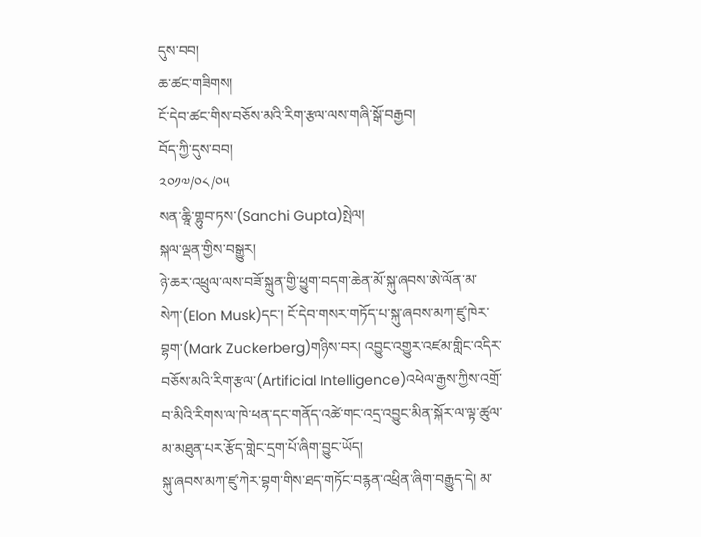དུས་བབ།
ཆ་ཚང་གཟིགས།
ངོ་དེབ་ཚང་གིས་བཅོས་མའི་རིག་རྩལ་ལས་གཞི་སྒོ་བརྒྱབ།
བོད་ཀྱི་དུས་བབ།
༢༠༡༧/༠༨/༠༥
སན་ཆཱི་གྷུབ་ཏས་(Sanchi Gupta)སྤེལ།
སྐལ་ལྡན་གྱིས་བསྒྱུར།
ཉེ་ཆར་འཕྲུལ་ལས་བཟོ་སྐྲུན་གྱི་ཕྱུག་བདག་ཆེན་མོ་སྐུ་ཞབས་ཨེ་ལོན་མ་སེཀ་(Elon Musk)དང་། ངོ་དེབ་གསར་གཏོད་པ་སྐུ་ཞབས་མཀ་ཛུ་ཁེར་བྷག་(Mark Zuckerberg)གཉིས་བར། འབྱུང་འགྱུར་འཛམ་གླིང་འདིར་བཅོས་མའི་རིག་རྩལ་(Artificial Intelligence)འཕེལ་རྒྱས་ཀྱིས་འགྲོ་བ་མིའི་རིགས་ལ་ཁེ་ཕན་དང་གནོད་འཚེ་གང་འདྲ་འབྱུང་མིན་སྐོར་ལ་ལྟ་ཚུལ་མ་མཐུན་པར་རྩོད་གླེང་དྲག་པོ་ཞིག་བྱུང་ཡོད།
སྐུ་ཞབས་མཀ་ཛུ་ཀེར་བྷག་གིས་ཐད་གཏོང་བརྙན་འཕྲིན་ཞིག་བརྒྱུད་དེ། མ་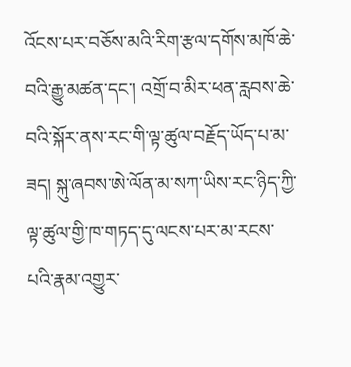འོངས་པར་བཅོས་མའི་རིག་རྩལ་དགོས་མཁོ་ཆེ་བའི་རྒྱུ་མཚན་དང་། འགྲོ་བ་མིར་ཕན་རླབས་ཆེ་བའི་སྐོར་ནས་རང་གི་ལྟ་ཚུལ་བརྗོད་ཡོད་པ་མ་ཟད། སྐུ་ཞབས་ཨེ་ལོན་མ་སཀ་ཡིས་རང་ཉིད་ཀྱི་ལྟ་ཚུལ་གྱི་ཁ་གཏད་དུ་ལངས་པར་མ་རངས་པའི་རྣམ་འགྱུར་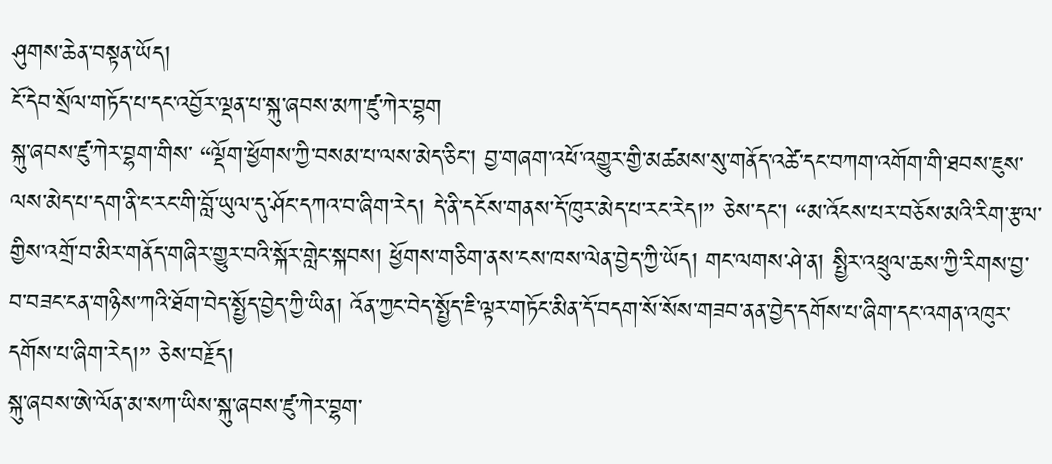ཤུགས་ཆེན་བསྟན་ཡོད།
ངོ་དེབ་སྲོལ་གཏོད་པ་དང་འབྱོར་ལྡན་པ་སྐུ་ཞབས་མཀ་ཛུ་ཀེར་བྷག
སྐུ་ཞབས་ཛུ་ཀེར་བྷག་གིས་ “ལྡོག་ཕྱོགས་ཀྱི་བསམ་པ་ལས་མེད་ཅིང་། བྱ་གཞག་འཕོ་འགྱུར་གྱི་མཚམས་སུ་གནོད་འཚེ་དང་བཀག་འགོག་གི་ཐབས་ཇུས་ལས་མེད་པ་དག་ནི་ང་རང་གི་བློ་ཡུལ་དུ་ཤོང་དཀའ་བ་ཞིག་རེད། དེ་ནི་དངོས་གནས་དོ་ཁུར་མེད་པ་རང་རེད།” ཅེས་དང་། “མ་འོངས་པར་བཅོས་མའི་རིག་རྩལ་གྱིས་འགྲོ་བ་མིར་གནོད་གཞིར་གྱུར་བའི་སྐོར་གླེང་སྐབས། ཕྱོགས་གཅིག་ནས་ངས་ཁས་ལེན་བྱེད་ཀྱི་ཡོད། གང་ལགས་ཤེ་ན། སྤྱིར་འཕྲུལ་ཆས་ཀྱི་རིགས་བྱ་བ་བཟང་ངན་གཉིས་ཀའི་ཐོག་བེད་སྤྱོད་བྱེད་ཀྱི་ཡིན། འོན་ཀྱང་བེད་སྤྱོད་ཇི་ལྟར་གཏོང་མིན་དོ་བདག་སོ་སོས་གཟབ་ནན་བྱེད་དགོས་པ་ཞིག་དང་འགན་འཁུར་དགོས་པ་ཞིག་རེད།” ཅེས་བརྗོད།
སྐུ་ཞབས་ཨེ་ལོན་མ་སཀ་ཡིས་སྐུ་ཞབས་ཛུ་ཀེར་བྷག་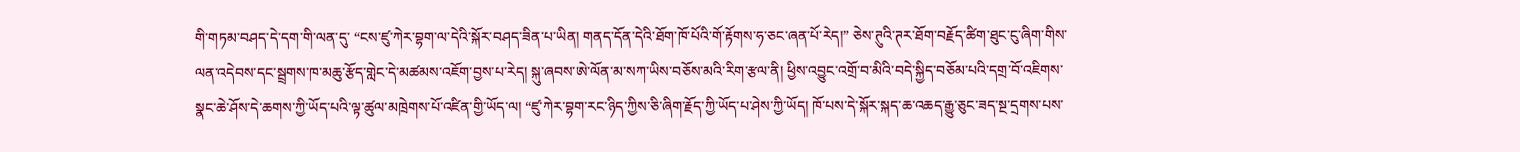གི་གཏམ་བཤད་དེ་དག་གི་ལན་དུ་ “ངས་ཛུ་ཀེར་བྷག་ལ་དེའི་སྐོར་བཤད་ཟིན་པ་ཡིན། གནད་དོན་དེའི་ཐོག་ཁོ་པོའི་གོ་རྟོགས་ཧ་ཅང་ཞན་པོ་རེད།” ཅེས་ཊུའི་ཊར་ཐོག་བརྗོད་ཚིག་ཐུང་ངུ་ཞིག་གིས་ལན་འདེབས་དང་སྦྲགས་ཁ་མཆུ་རྩོད་གླེང་དེ་མཚམས་འཇོག་བྱས་པ་རེད། སྐུ་ཞབས་ཨེ་ལོན་མ་སཀ་ཡིས་བཅོས་མའི་རིག་རྩལ་ནི། ཕྱིས་འབྱུང་འགྲོ་བ་མིའི་བདེ་སྐྱིད་བཅོམ་པའི་དགྲ་བོ་འཇིགས་སྣང་ཆེ་ཤོས་དེ་ཆགས་ཀྱི་ཡོད་པའི་ལྟ་ཚུལ་མཁྲེགས་པོ་འཛིན་གྱི་ཡོད་ལ། “ཛུ་ཀེར་བྷག་རང་ཉིད་ཀྱིས་ཅི་ཞིག་རྗོད་ཀྱི་ཡོད་པ་ཤེས་ཀྱི་ཡོད། ཁོ་པས་དེ་སྐོར་སྐད་ཆ་འཆད་རྒྱུ་ཅུང་ཟད་སྔ་དྲགས་པས་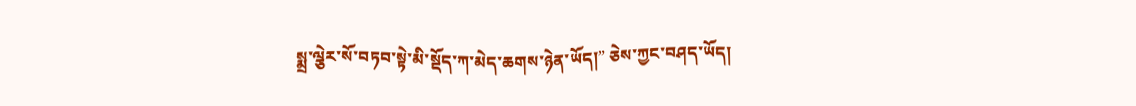སྨྲ་ལྕེར་སོ་བཏབ་སྟེ་མི་སྡོད་ཀ་མེད་ཆགས་ཉེན་ཡོད།” ཅེས་ཀྱང་བཤད་ཡོད།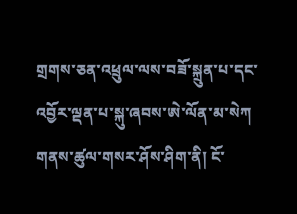གྲགས་ཅན་འཕྲུལ་ལས་བཟོ་སྐྲུན་པ་དང་འབྱོར་ལྡན་པ་སྐུ་ཞབས་ཨེ་ལོན་མ་སེཀ
གནས་ཚུལ་གསར་ཤོས་ཤིག་ནི། ངོ་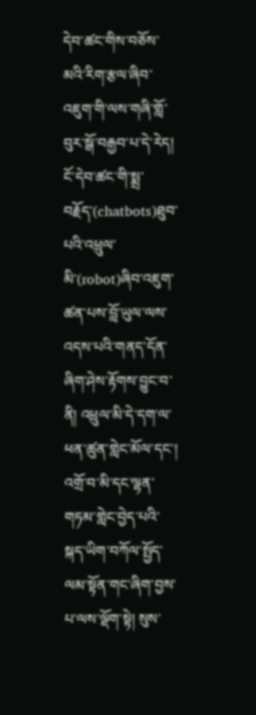དེབ་ཚང་གིས་བཅོས་མའི་རིག་རྩལ་ཞིབ་འཇུག་གི་ལས་གཞི་གློ་བུར་སྒོ་བརྒྱབ་པ་དེ་རེད། ངོ་དེབ་ཚང་གི་སྨྲ་བརྗོད་(chatbots)ཐུབ་པའི་འཕྲུལ་མི་(robot)ཞིབ་འཇུག་ཚན་པས་བློ་ཡུལ་ལས་འདས་པའི་གནད་དོན་ཞིག་ཤེས་རྟོགས་བྱུང་བ་ནི། འཕྲུལ་མི་དེ་དག་ལ་ཕན་ཚུན་གླེང་མོལ་དང་། འགྲོ་བ་མི་དང་ལྷན་གཏམ་གླེང་བྱེད་པའི་སྐད་ཡིག་བཀོལ་སྤྱོད་ལམ་སྟོན་གང་ཞིག་བྱས་པ་ལས་ལྡོག་སྟེ། སུས་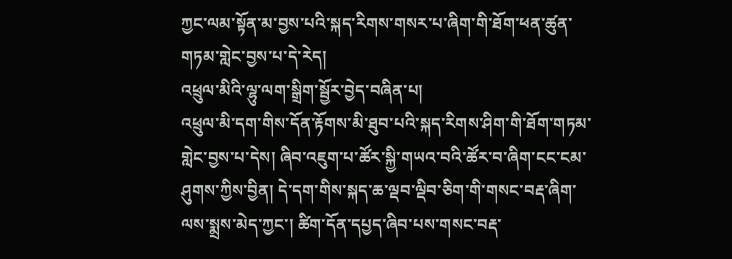ཀྱང་ལམ་སྟོན་མ་བྱས་པའི་སྐད་རིགས་གསར་པ་ཞིག་གི་ཐོག་ཕན་ཚུན་གཏམ་གླེང་བྱས་པ་དེ་རེད།
འཕྲུལ་མིའི་ལྷུ་ལག་སྒྲིག་སྦྱོར་བྱེད་བཞིན་པ།
འཕྲུལ་མི་དག་གིས་དོན་རྟོགས་མི་ཐུབ་པའི་སྐད་རིགས་ཤིག་གི་ཐོག་གཏམ་གླེང་བྱས་པ་དེས། ཞིབ་འཇུག་པ་ཚོར་སྐྱི་གཡའ་བའི་ཚོར་བ་ཞིག་ངང་ངམ་ཤུགས་ཀྱིས་བྱིན། དེ་དག་གིས་སྐད་ཆ་ལྡབ་ལྡིབ་ཅིག་གི་གསང་བརྡ་ཞིག་ལས་སྨྲས་མེད་ཀྱང་། ཚིག་དོན་དཔྱད་ཞིབ་པས་གསང་བརྡ་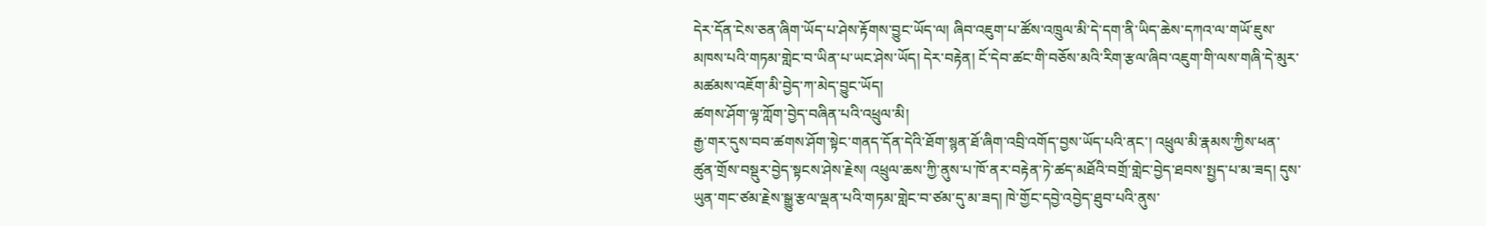དེར་དོན་ངེས་ཅན་ཞིག་ཡོད་པ་ཤེས་རྟོགས་བྱུང་ཡོད་ལ། ཞིབ་འཇུག་པ་ཚོས་འཁྲུལ་མི་དེ་དག་ནི་ཡིད་ཆེས་དཀའ་ལ་གཡོ་ཇུས་མཁས་པའི་གཏམ་གླེང་བ་ཡིན་པ་ཡང་ཤེས་ཡོད། དེར་བརྟེན། ངོ་དེབ་ཚང་གི་བཅོས་མའི་རིག་རྩལ་ཞིབ་འཇུག་གི་ལས་གཞི་དེ་མུར་མཚམས་འཇོག་མི་བྱེད་ཀ་མེད་བྱུང་ཡོད།
ཚགས་ཤོག་ལྟ་ཀློག་བྱེད་བཞིན་པའི་འཕྲུལ་མི།
རྒྱ་གར་དུས་བབ་ཚགས་ཤོག་སྟེང་གནད་དོན་དེའི་ཐོག་སྙན་ཐོ་ཞིག་འབྲི་འགོད་བྱས་ཡོད་པའི་ནང་། འཕྲུལ་མི་རྣམས་ཀྱིས་ཕན་ཚུན་གྲོས་བསྡུར་བྱེད་སྟངས་ཤེས་རྗེས། འཕྲུལ་ཆས་ཀྱི་ནུས་པ་ཁོ་ནར་བརྟེན་ཏེ་ཚད་མཐོའི་བགྲོ་གླེང་བྱེད་ཐབས་སྤྱད་པ་མ་ཟད། དུས་ཡུན་གང་ཙམ་རྗེས་སྒྱུ་རྩལ་ལྡན་པའི་གཏམ་གླེང་བ་ཙམ་དུ་མ་ཟད། ཁེ་གྱོང་དབྱེ་འབྱེད་ཐུབ་པའི་ནུས་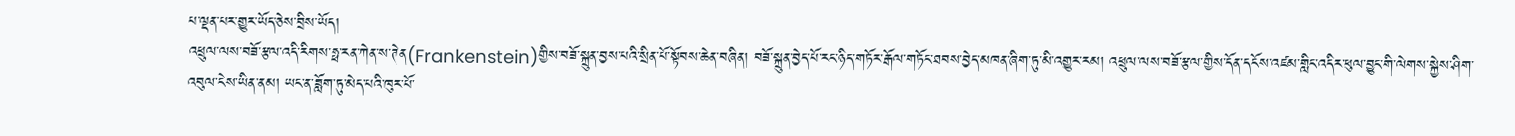པ་ལྡན་པར་གྱུར་ཡོད་ཅེས་བྲིས་ཡོད།
འཕྲུལ་ལས་བཟོ་རྩལ་འདི་རིགས་ཧྥ་རན་ཀེན་ས་ཊེན(Frankenstein)གྱིས་བཟོ་སྐྲུན་བྱས་པའི་སྲིན་པོ་སྟོབས་ཆེན་བཞིན། བཟོ་སྐྲུན་བྱེད་པོ་རང་ཉིད་གཏོར་རྒོལ་གཏོང་ཐབས་བྱེད་མཁན་ཞིག་ཏུ་མི་འགྱུར་རམ། འཕྲུལ་ལས་བཟོ་རྩལ་གྱིས་དོན་དངོས་འཛམ་གླིང་འདིར་ཕུལ་བྱུང་གི་ལེགས་སྐྱེས་ཤིག་འབུལ་ངེས་ཡིན་ནམ། ཡང་ན་ཟློག་ཏུ་མེད་པའི་ཁུར་པོ་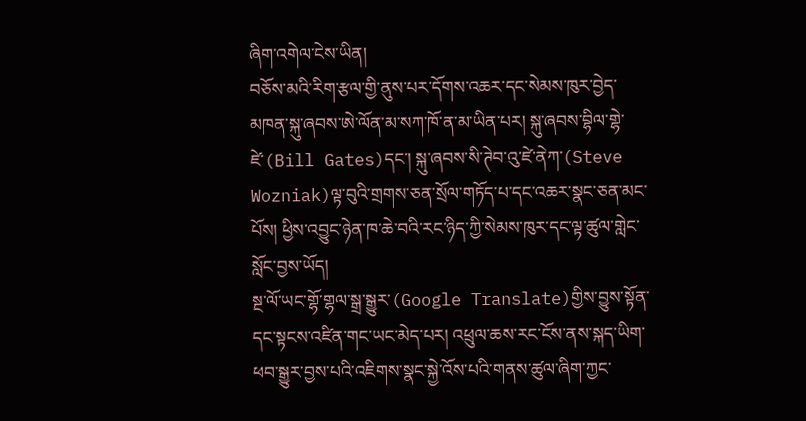ཞིག་འགེལ་ངེས་ཡིན།
བཅོས་མའི་རིག་རྩལ་གྱི་ནུས་པར་དོགས་འཆར་དང་སེམས་ཁུར་བྱེད་མཁན་སྐུ་ཞབས་ཨེ་ལོན་མ་སཀ་ཁོ་ན་མ་ཡིན་པར། སྐུ་ཞབས་བྷིལ་གྷེ་ཛེ་(Bill Gates)དང་། སྐུ་ཞབས་སི་ཊེབ་འུ་ཛེ་ནེཀ་(Steve Wozniak)ལྟ་བུའི་གྲགས་ཅན་སྲོལ་གཏོད་པ་དང་འཆར་སྣང་ཅན་མང་པོས། ཕྱིས་འབྱུང་ཉེན་ཁ་ཆེ་བའི་རང་ཉིད་ཀྱི་སེམས་ཁུར་དང་ལྟ་ཚུལ་གླེང་སློང་བྱས་ཡོད།
སྔ་ལོ་ཡང་གྷོ་གྷལ་སྒྲ་སྒྱུར་(Google Translate)གྱིས་བྱུས་སྟོན་དང་སྟངས་འཛིན་གང་ཡང་མེད་པར། འཕྲུལ་ཆས་རང་ངོས་ནས་སྐད་ཡིག་ཕབ་སྒྱུར་བྱས་པའི་འཇིགས་སྣང་སྐྱེ་འོས་པའི་གནས་ཚུལ་ཞིག་ཀྱང་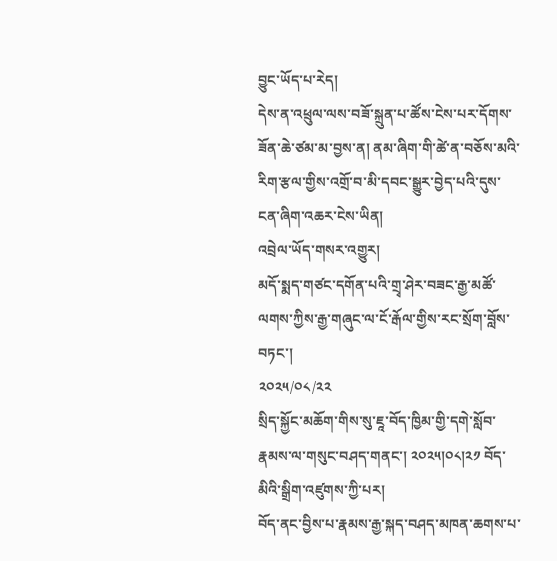བྱུང་ཡོད་པ་རེད།
དེས་ན་འཕྲུལ་ལས་བཟོ་སྐྲུན་པ་ཚོས་ངེས་པར་དོགས་ཟོན་ཆེ་ཙམ་མ་བྱས་ན། ནམ་ཞིག་གི་ཚེ་ན་བཅོས་མའི་རིག་རྩལ་གྱིས་འགྲོ་བ་མི་དབང་སྒྱུར་བྱེད་པའི་དུས་ངན་ཞིག་འཆར་ངེས་ཡིན།
འབྲེལ་ཡོད་གསར་འགྱུར།
མདོ་སྨད་གཙང་དགོན་པའི་གྲྭ་ཤེར་བཟང་རྒྱ་མཚོ་ལགས་ཀྱིས་རྒྱ་གཞུང་ལ་ངོ་རྒོལ་གྱིས་རང་སྲོག་བློས་བཏང་།
༢༠༢༥/༠༨/༢༢
སྲིད་སྐྱོང་མཆོག་གིས་སུ་ཇཱ་བོད་ཁྱིམ་གྱི་དགེ་སློབ་རྣམས་ལ་གསུང་བཤད་གནང་། ༢༠༢༥།༠༨།༢༡ བོད་མིའི་སྒྲིག་འཛུགས་ཀྱི་པར།
བོད་ནང་བྱིས་པ་རྣམས་རྒྱ་སྐད་བཤད་མཁན་ཆགས་པ་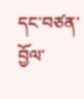དང་བཙན་བྱོལ་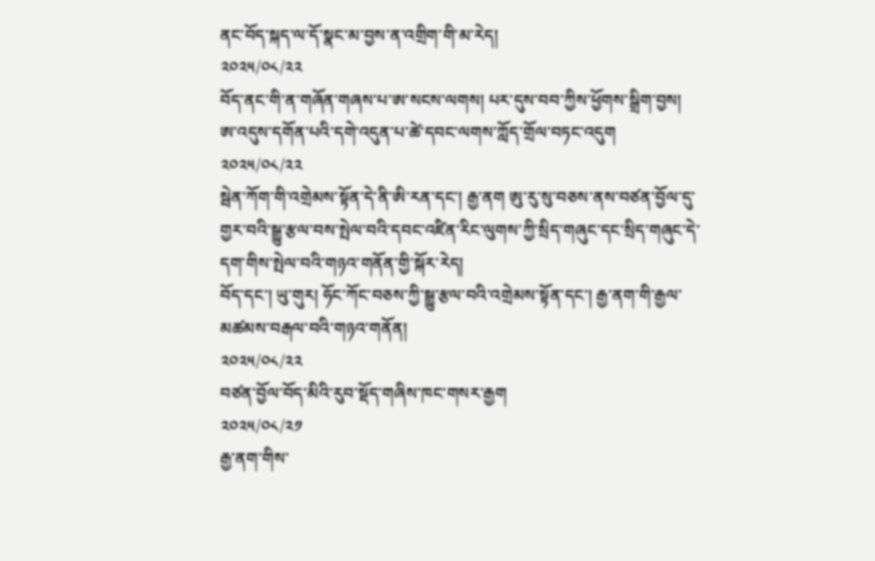ནང་བོད་སྐད་ལ་དོ་སྣང་མ་བྱས་ན་འགྲིག་གི་མ་རེད།
༢༠༢༥/༠༨/༢༢
བོད་ནང་གི་ན་གཞོན་གཞས་པ་ཨ་སངས་ལགས། པར་དུས་བབ་ཀྱིས་ཕྱོགས་སྒྲིག་བྱས།
ཨ་འདུས་དགོན་པའི་དགེ་འདུན་པ་ཚེ་དབང་ལགས་ཀློད་གྲོལ་བཏང་འདུག
༢༠༢༥/༠༨/༢༢
སྦེན་ཀོག་གི་འགྲེམས་སྟོན་དེ་ནི་ཨི་རན་དང་། རྒྱ་ནག ཨུ་རུ་སུ་བཅས་ནས་བཙན་བྱོལ་དུ་གྱར་བའི་སྒྱུ་རྩལ་བས་སྤེལ་བའི་དབང་འཛིན་རིང་ལུགས་ཀྱི་སྲིད་གཞུང་དང་སྲིད་གཞུང་དེ་དག་གིས་སྤེལ་བའི་གཉའ་གནོན་གྱི་སྐོར་རེད།
བོད་དང་། ཡུ་གུར། ཧོང་ཀོང་བཅས་ཀྱི་སྒྱུ་རྩལ་བའི་འགྲེམས་སྟོན་དང་། རྒྱ་ནག་གི་རྒྱལ་མཚམས་བརྒལ་བའི་གཉའ་གནོན།
༢༠༢༥/༠༨/༢༢
བཙན་བྱོལ་བོད་མིའི་རུབ་སྡོད་གཞིས་ཁང་གསར་རྒྱག
༢༠༢༥/༠༨/༢༡
རྒྱ་ནག་གིས་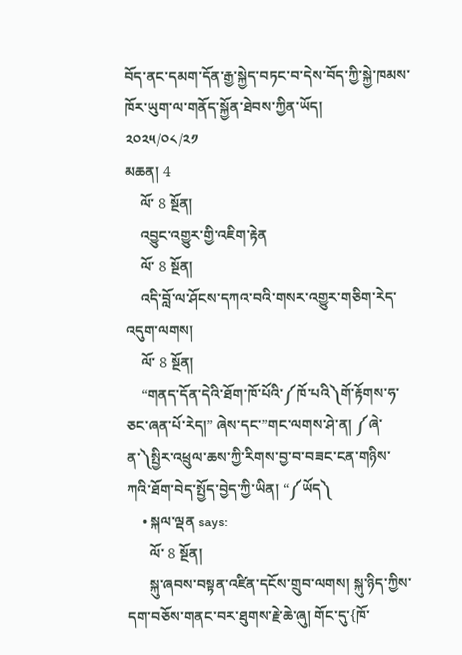བོད་ནང་དམག་དོན་རྒྱ་སྐྱེད་བཏང་བ་དེས་བོད་ཀྱི་སྐྱེ་ཁམས་ཁོར་ཡུག་ལ་གནོད་སྐྱོན་ཐེབས་ཀྱིན་ཡོད།
༢༠༢༥/༠༨/༢༡
མཆན། 4
    ལོ་ 8 སྔོན།
    འབྱུང་འགྱུར་གྱི་འཇིག་རྟེན
    ལོ་ 8 སྔོན།
    འདི་བློ་ལ་ཤོངས་དཀའ་བའི་གསར་འགྱུར་གཅིག་རེད་འདུག་ལགས།
    ལོ་ 8 སྔོན།
    “གནད་དོན་དེའི་ཐོག་ཁོ་པོའི་༼ཁོ་པའི༽གོ་རྟོགས་ཧ་ཅང་ཞན་པོ་རེད།” ཞེས་དང་”གང་ལགས་ཤེ་ན། ༼ཞེ་ན་༽སྤྱིར་འཕྲུལ་ཆས་ཀྱི་རིགས་བྱ་བ་བཟང་ངན་གཉིས་ཀའི་ཐོག་བེད་སྤྱོད་བྱེད་ཀྱི་ཡིན། “༼ཡོད༽
    • སྐལ་ལྡན says:
      ལོ་ 8 སྔོན།
      སྐུ་ཞབས་བསྟན་འཛིན་དངོས་གྲུབ་ལགས། སྐུ་ཉིད་ཀྱིས་དག་བཅོས་གནང་བར་ཐུགས་རྗེ་ཆེ་ཞུ། གོང་དུ་{ཁོ་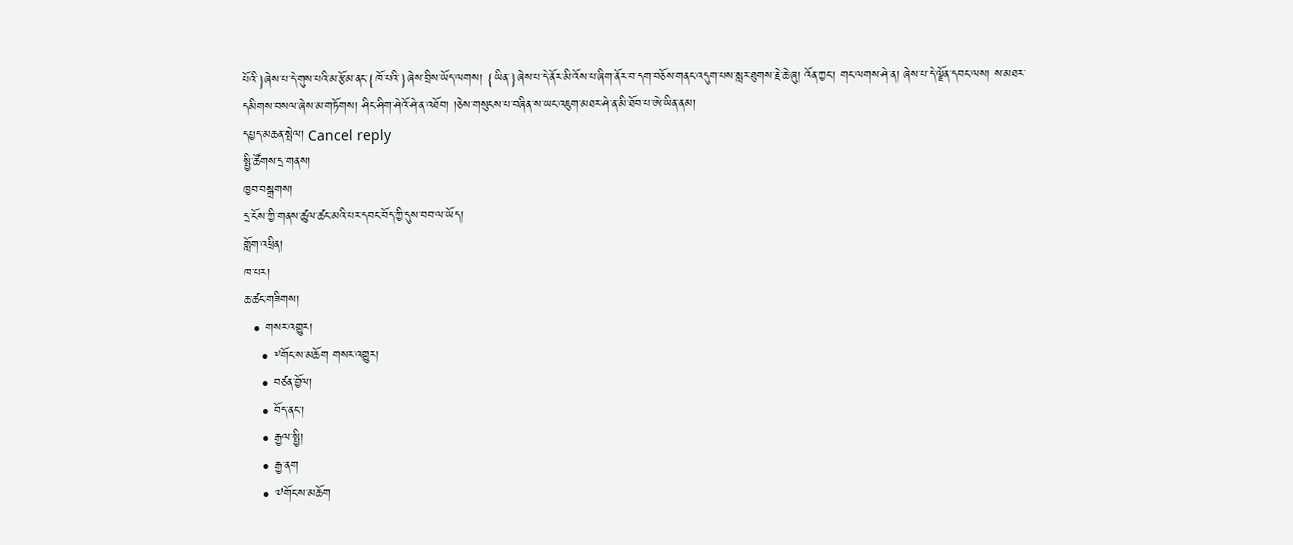པོའི་}ཞེས་པ་དེ་གུས་པའི་མ་རྩོམ་ནང་{ཁོ་པའི་}ཞེས་བྲིས་ཡོད་ལགས། {ཡིན་}ཞེས་པ་དེ་ནོར་མི་འོས་པ་ཞིག་ནོར་བ་དག་བཅོས་གནང་འདུག་པས་སླར་ཐུགས་རྗེ་ཆེ་ཞུ། འོན་ཀྱང་། གང་ལགས་ཤེ་ན། ཞེས་པ་དེ་ལྗོན་དབང་ལས། ས་མཐར་དམིགས་བསལ་ཞེས་མ་གཏོགས། ཤིང་ཤིག་ཤེའོ་ཤེ་ན་འཐོབ། །ཅེས་གསུངས་པ་བཞིན་ས་ཡང་འཇུག་མཐར་ཤེ་ན་མི་ཐོབ་པ་ཨེ་ཡིན་ནམ།
དཔྱད་མཆན་སྤེལ། Cancel reply
སྤྱི་ཚོགས་དྲ་གནས།
ཁྱབ་བསྒྲགས།
དྲ་ངོས་ཀྱི་གནས་ཚུལ་ཚང་མའི་པར་དབང་བོད་ཀྱི་དུས་བབ་ལ་ཡོད།
གློག་འཕྲིན།
ཁ་པར།
ཆ་ཚང་གཟིགས།
  • གསར་འགྱུར།
    • ༸གོང་ས་མཆོག གསར་འགྱུར།
    • བཙན་བྱོལ།
    • བོད་ནང་།
    • རྒྱལ་སྤྱི།
    • རྒྱ་ནག
    • ༧གོང་ས་མཆོག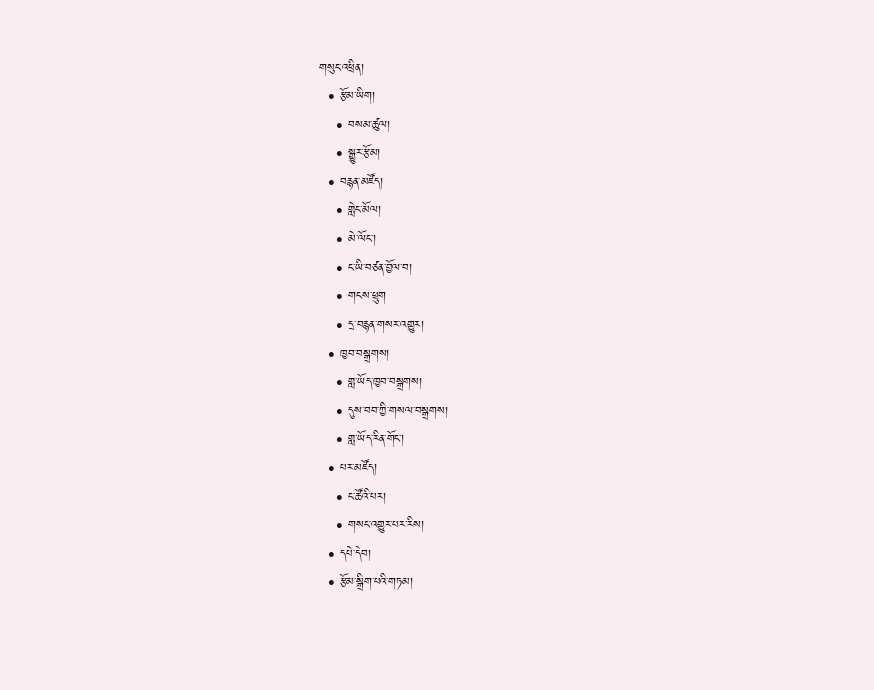གསུང་འཕྲིན།
  • རྩོམ་ཡིག།
    • བསམ་ཚུལ།
    • སྒྱུར་རྩོམ།
  • བརྙན་མཛོད།
    • གླེང་མོལ།
    • མེ་ལོང་།
    • ང་ཡི་བཙན་བྱོལ་བ།
    • གངས་ཕྲུག
    • དྲ་བརྙན་གསར་འགྱུར།
  • ཁྱབ་བསྒྲགས།
    • གླ་ཡོད་ཁྱབ་བསྒྲགས།
    • དུས་བབ་ཀྱི་གསལ་བསྒྲགས།
    • གླ་ཡོད་རིན་གོང་།
  • པར་མཛོད།
    • ང་ཚོའི་པར།
    • གསང་འགྱུར་པར་རིས།
  • དཔེ་དེབ།
  • རྩོམ་སྒྲིག་པའི་གཏམ།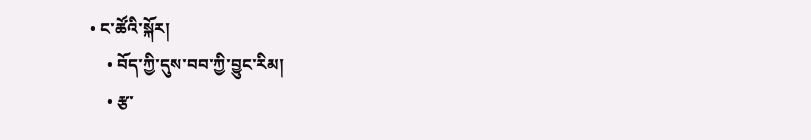• ང་ཚོའི་སྐོར།
    • བོད་ཀྱི་དུས་བབ་ཀྱི་བྱུང་རིམ།
    • རྩ་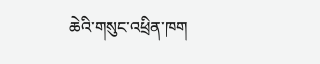ཆེའི་གསུང་འཕྲིན་ཁག